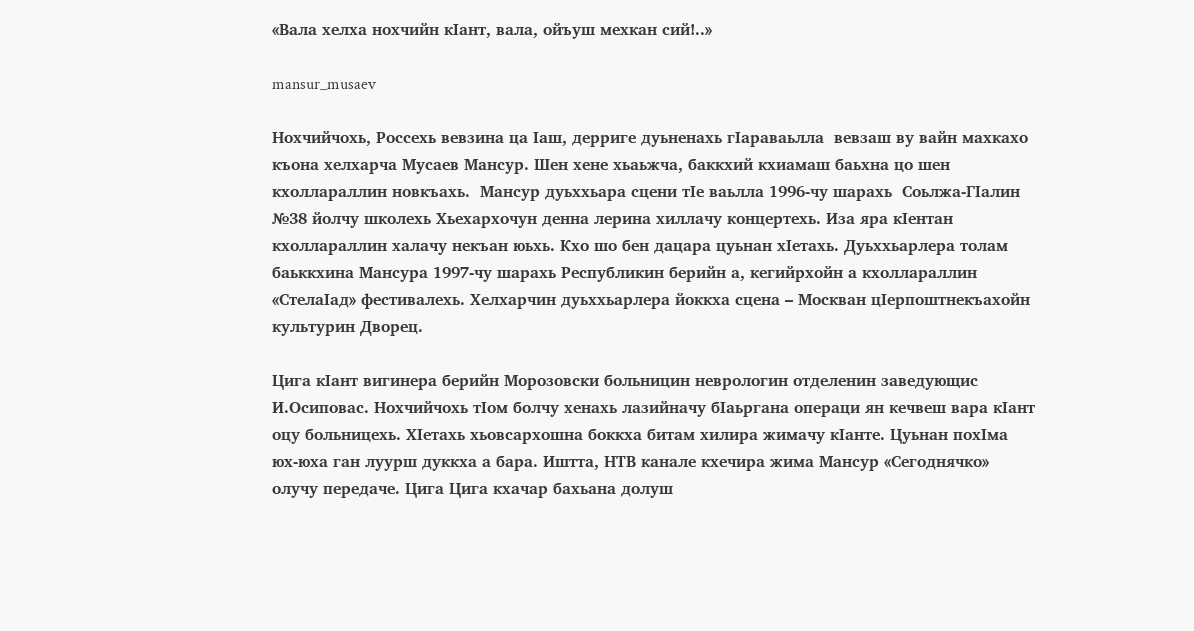«Вала хелха нохчийн кIант, вала, ойъуш мехкан сий!..»

mansur_musaev

Нохчийчохь, Россехь вевзина ца Iаш, дерриге дуьненахь гIараваьлла  вевзаш ву вайн махкахо къона хелхарча Мусаев Мансур. Шен хене хьаьжча, баккхий кхиамаш баьхна цо шен кхоллараллин новкъахь.  Мансур дуьххьара сцени тIе ваьлла 1996-чу шарахь  Соьлжа-ГIалин №38 йолчу школехь Хьехархочун денна лерина хиллачу концертехь. Иза яра кIентан кхоллараллин халачу некъан юьхь. Кхо шо бен дацара цуьнан хIетахь. Дуьххьарлера толам баьккхина Мансура 1997-чу шарахь Республикин берийн а, кегийрхойн а кхоллараллин «СтелаIад» фестивалехь. Хелхарчин дуьххьарлера йоккха сцена – Москван цIерпоштнекъахойн культурин Дворец.

Цига кIант вигинера берийн Морозовски больницин неврологин отделенин заведующис И.Осиповас. Нохчийчохь тIом болчу хенахь лазийначу бIаьргана операци ян кечвеш вара кIант оцу больницехь. ХIетахь хьовсархошна боккха битам хилира жимачу кIанте. Цуьнан похIма юх-юха ган луурш дуккха а бара. Иштта, НТВ канале кхечира жима Мансур «Сегоднячко» олучу передаче. Цига Цига кхачар бахьана долуш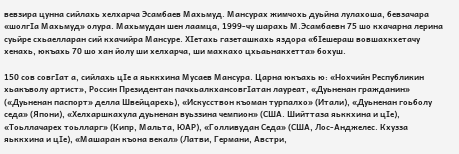вевзира цунна сийлахь хелхарча Эсамбаев Махьмуд. Мансурах жимчохь дуьйна лулахоша, бевзачара «шолгIа Махьмуд» олура. Махьмудан шен лаамца, 1999-чу шарахь М.Эсамбаевн 75 шо кхачарна лерина суьйре схьаелларан сий кхачийра Мансуре. ХIетахь газеташкахь яздора «бIешераш вовшахкхетачу хенахь, юкъахь 70 шо хан йолу ши хелхарча, ши махкахо цхьаьнакхетта» бохуш.

150 сов совгIат а, сийлахь цIе а яьккхина Мусаев Мансура. Царна юкъахь ю: «Нохчийн Республикин хьакъволу артист», Россин Президентан пачхьалкхансовгIатан лауреат, «Дуьненан гражданин» («Дуьненан паспорт» делла Швейцарехь), «Искусствон къоман турпалхо» (Итали), «Дуьненан гоьболу седа» (Япони), «Хелхаршкахула дуьненан вуьззина чемпион» (США. Шийттаза яьккхина и цIе), «Тоьллачарех тоьлларг» (Кипр, Мальта, ЮАР), «Голливудан Седа» (США, Лос-Анджелес. Кхузза яьккхина и цIе), «Машаран къона векал» (Латви, Германи, Австри,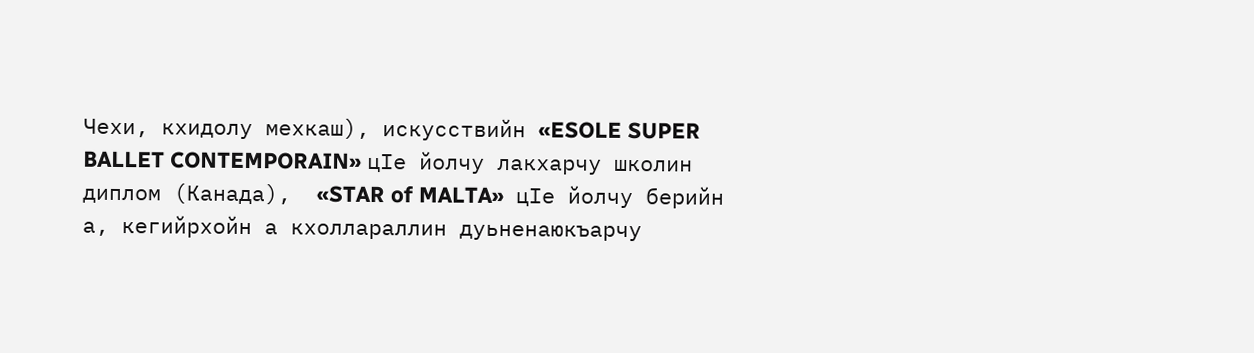Чехи, кхидолу мехкаш), искусствийн «ESOLE SUPER BALLET CONTEMPORAIN» цIе йолчу лакхарчу школин диплом (Канада),  «STAR of MALTA»  цIе йолчу берийн а, кегийрхойн а кхоллараллин дуьненаюкъарчу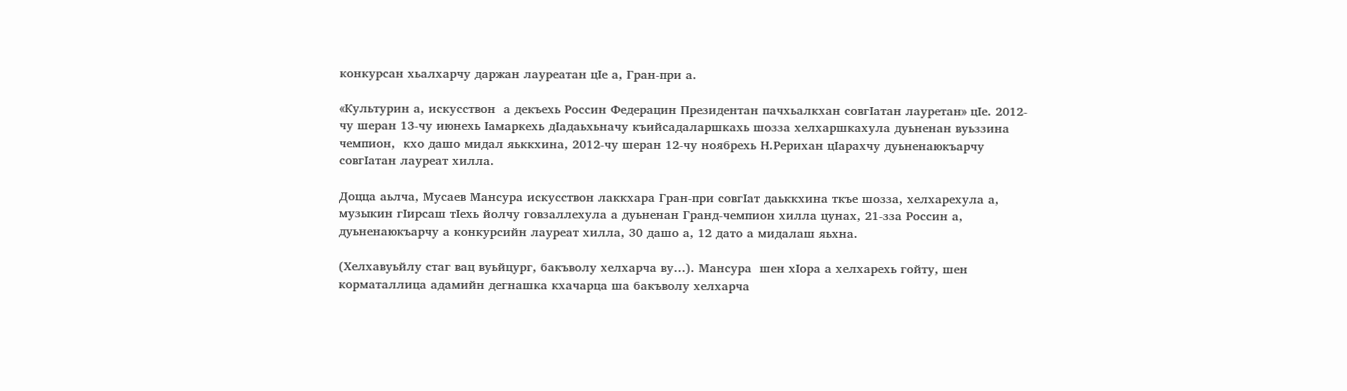конкурсан хьалхарчу даржан лауреатан цIе а, Гран-при а.

«Культурин а, искусствон  а декъехь Россин Федерацин Президентан пачхьалкхан совгIатан лауретан» цIе. 2012-чу шеран 13-чу июнехь Iамаркехь дIадаьхьначу къийсадаларшкахь шозза хелхаршкахула дуьненан вуьззина чемпион,  кхо дашо мидал яьккхина, 2012-чу шеран 12-чу ноябрехь Н.Рерихан цIарахчу дуьненаюкъарчу совгIатан лауреат хилла.

Доцца аьлча, Мусаев Мансура искусствон лаккхара Гран-при совгIат даьккхина ткъе шозза, хелхарехула а, музыкин гIирсаш тIехь йолчу говзаллехула а дуьненан Гранд-чемпион хилла цунах, 21-зза Россин а, дуьненаюкъарчу а конкурсийн лауреат хилла, 30 дашо а, 12 дато а мидалаш яьхна.

(Хелхавуьйлу стаг вац вуьйцург, бакъволу хелхарча ву…). Мансура  шен хIора а хелхарехь гойту, шен корматаллица адамийн дегнашка кхачарца ша бакъволу хелхарча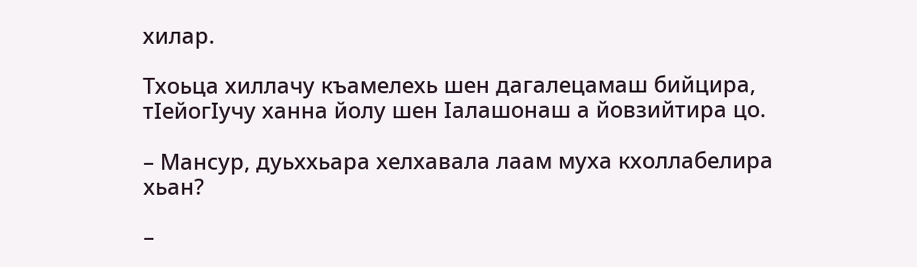хилар.

Тхоьца хиллачу къамелехь шен дагалецамаш бийцира, тIейогIучу ханна йолу шен Iалашонаш а йовзийтира цо.

– Мансур, дуьххьара хелхавала лаам муха кхоллабелира хьан?

–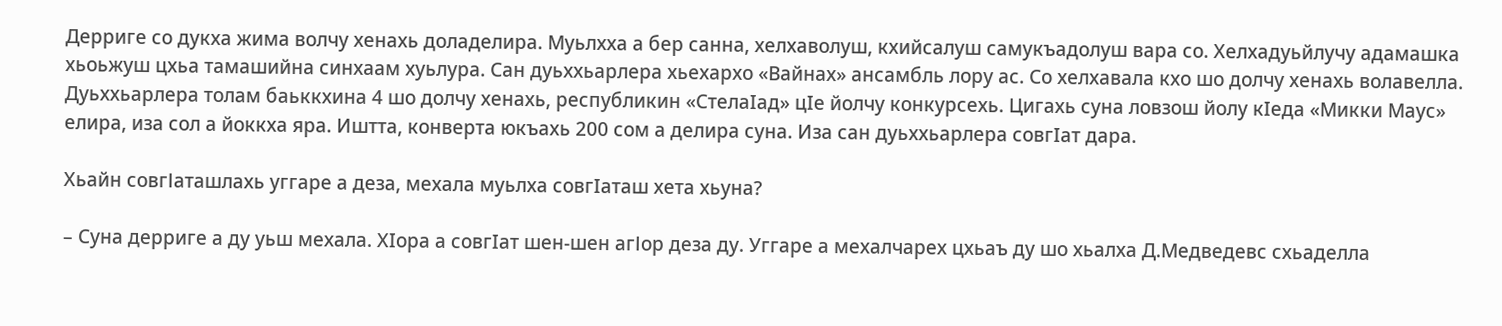Дерриге со дукха жима волчу хенахь доладелира. Муьлхха а бер санна, хелхаволуш, кхийсалуш самукъадолуш вара со. Хелхадуьйлучу адамашка хьоьжуш цхьа тамашийна синхаам хуьлура. Сан дуьххьарлера хьехархо «Вайнах» ансамбль лору ас. Со хелхавала кхо шо долчу хенахь волавелла. Дуьххьарлера толам баьккхина 4 шо долчу хенахь, республикин «СтелаIад» цIе йолчу конкурсехь. Цигахь суна ловзош йолу кIеда «Микки Маус» елира, иза сол а йоккха яра. Иштта, конверта юкъахь 200 сом а делира суна. Иза сан дуьххьарлера совгIат дара.

Хьайн совгІаташлахь уггаре а деза, мехала муьлха совгIаташ хета хьуна?

– Суна дерриге а ду уьш мехала. ХIора а совгIат шен-шен агІор деза ду. Уггаре а мехалчарех цхьаъ ду шо хьалха Д.Медведевс схьаделла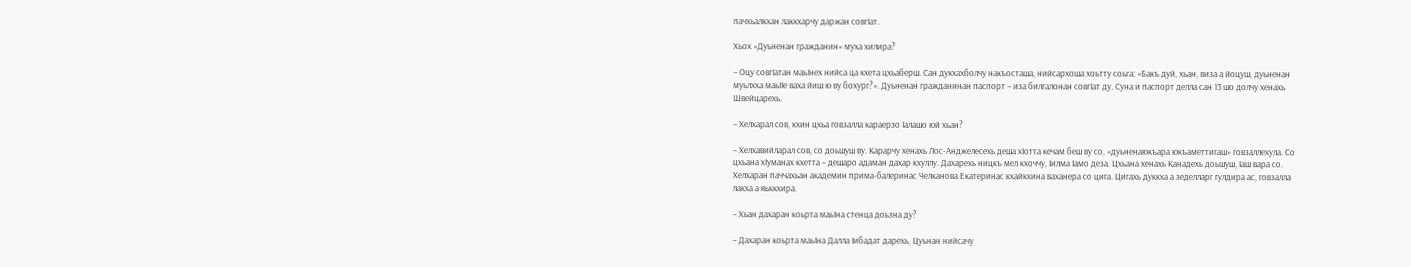пачхьалкхан лаккхарчу даржан совгIат.

Хьох «Дуьненан гражданин» муха хилира?

– Оцу совгIатан маьIнех нийса ца кхета цхьаберш. Сан дукхахболчу накъосташа, нийсархоша хоьтту соьга: «Бакъ дуй, хьан, виза а йоцуш, дуьненан муьлхха маьIIе ваха йиш ю ву бохург?». Дуьненан гражданинан паспорт – иза билгалонан совгIат ду. Суна и паспорт делла сан 13 шо долчу хенахь Швейцарехь.

– Хелхарал сов, кхин цхьа говзалла караерзо Іалашо юй хьан?

– Хелхавийларал сов, со доьшуш ву. Карарчу хенахь Лос-Анджелесехь деша хIотта кечам беш ву со, «дуьненаюкъара юкъаметтигаш» говзаллехула. Со цхьана хIуманах кхетта – дешаро адаман дахар кхуллу. Дахарехь ницкъ мел кхоччу, Iилма Iамо деза. Цхьана хенахь Канадехь доьшуш, Iаш вара со. Хелхаран паччахьан академин прима-балеринас Челканова Екатеринас кхайкхина ваханера со цига. Цигахь дуккха а зеделларг гулдира ас, говзалла  лакха а яьккхира.

– Хьан дахаран коьрта маьIна стенца доьзна ду?

– Дахаран коьрта маьIна Далла Iибадат дарехь, Цуьнан нийсачу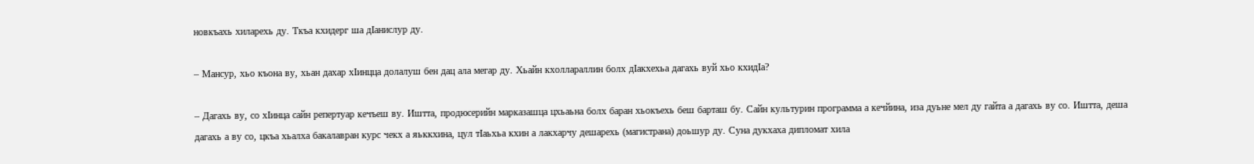новкъахь хиларехь ду. Ткъа кхидерг ша дIанислур ду.

– Мансур, хьо къона ву, хьан дахар хIинцца долалуш бен дац ала мегар ду. Хьайн кхоллараллин болх дIакхехьа дагахь вуй хьо кхидIа?

– Дагахь ву, со хIинца сайн репертуар кечъеш ву. Иштта, продюсерийн марказашца цхьаьна болх баран хьокъехь беш барташ бу. Сайн культурин программа а кечйина, иза дуьне мел ду гайта а дагахь ву со. Иштта, деша дагахь а ву со, цкъа хьалха бакалавран курс чекх а яьккхина, цул тIаьхьа кхин а лакхарчу дешарехь (магистрана) доьшур ду. Суна дукхаха дипломат хила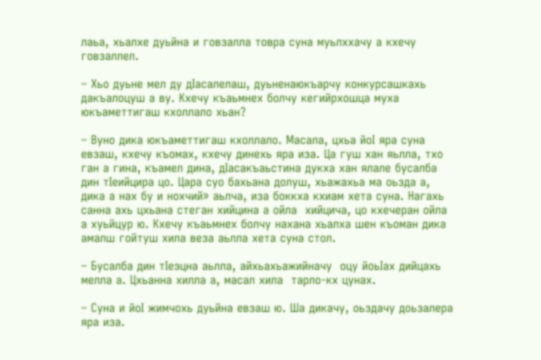лаьа, хьалхе дуьйна и говзалла товра суна муьлххачу а кхечу говзаллел.

– Хьо дуьне мел ду дIасалелаш, дуьненаюкъарчу конкурсашкахь дакъалоцуш а ву. Кхечу къаьмнех болчу кегийрхошца муха юкъаметтигаш кхоллало хьан?

– Вуно дика юкъаметтигаш кхоллало. Масала, цхьа йоI яра суна евзаш, кхечу къомах, кхечу динехь яра иза. Ца гуш хан яьлла, тхо ган а гина, къамел дина, дIасакъаьстина дукха хан ялале бусалба дин тIеийцира цо. Цара суо бахьана долуш, хьажахьа ма оьзда а, дика а нах бу и нохчий» аьлча, иза боккха кхиам хета суна. Нагахь санна ахь цхьана стеган хийцина а ойла  хийцича, цо кхечеран ойла а хуьйцур ю. Кхечу къаьмнех болчу нахана хьалха шен къоман дика амалш гойтуш хила веза аьлла хета суна стол.

– Бусалба дин тIеэцна аьлла, айхьахьажийначу  оцу йоьIах дийцахь мелла а. Цхьанна хилла а, масал хила  тарло-кх цунах.

– Суна и йоI жимчохь дуьйна евзаш ю. Ша дикачу, оьздачу доьзалера яра иза.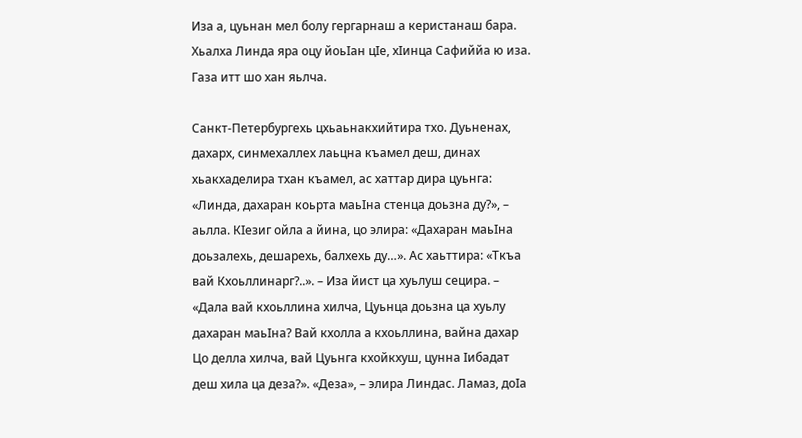Иза а, цуьнан мел болу гергарнаш а керистанаш бара. Хьалха Линда яра оцу йоьIан цIе, хIинца Сафиййа ю иза. Газа итт шо хан яьлча.

Санкт-Петербургехь цхьаьнакхийтира тхо. Дуьненах, дахарх, синмехаллех лаьцна къамел деш, динах хьакхаделира тхан къамел, ас хаттар дира цуьнга: «Линда, дахаран коьрта маьIна стенца доьзна ду?», – аьлла. КIезиг ойла а йина, цо элира: «Дахаран маьIна доьзалехь, дешарехь, балхехь ду…». Ас хаьттира: «Ткъа вай Кхоьллинарг?..». – Иза йист ца хуьлуш сецира. – «Дала вай кхоьллина хилча, Цуьнца доьзна ца хуьлу дахаран маьIна? Вай кхолла а кхоьллина, вайна дахар Цо делла хилча, вай Цуьнга кхойкхуш, цунна Iибадат деш хила ца деза?». «Деза», – элира Линдас. Ламаз, доIа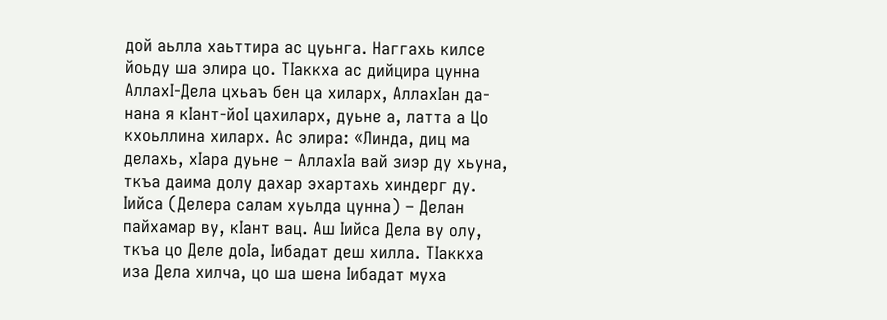дой аьлла хаьттира ас цуьнга. Наггахь килсе йоьду ша элира цо. ТIаккха ас дийцира цунна АллахI-Дела цхьаъ бен ца хиларх, АллахIан да-нана я кIант-йоI цахиларх, дуьне а, латта а Цо кхоьллина хиларх. Ас элира: «Линда, диц ма делахь, хIара дуьне – АллахIа вай зиэр ду хьуна, ткъа даима долу дахар эхартахь хиндерг ду. Iийса (Делера салам хуьлда цунна) – Делан пайхамар ву, кIант вац. Аш Iийса Дела ву олу, ткъа цо Деле доIа, Iибадат деш хилла. ТIаккха иза Дела хилча, цо ша шена Iибадат муха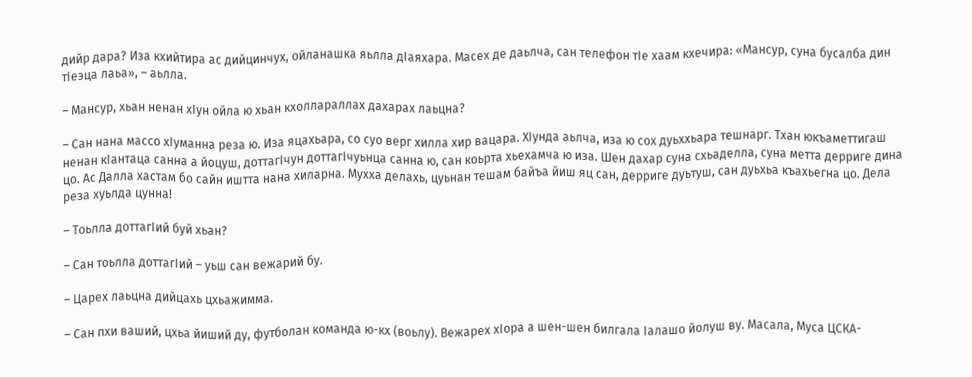дийр дара? Иза кхийтира ас дийцинчух, ойланашка яьлла дIаяхара. Масех де даьлча, сан телефон тIе хаам кхечира: «Мансур, суна бусалба дин тIеэца лаьа», – аьлла.

– Мансур, хьан ненан хIун ойла ю хьан кхоллараллах дахарах лаьцна?

– Сан нана массо хIуманна реза ю. Иза яцахьара, со суо верг хилла хир вацара. ХIунда аьлча, иза ю сох дуьххьара тешнарг. Тхан юкъаметтигаш ненан кIантаца санна а йоцуш, доттагIчун доттагIчуьнца санна ю, сан коьрта хьехамча ю иза. Шен дахар суна схьаделла, суна метта дерриге дина цо. Ас Далла хастам бо сайн иштта нана хиларна. Мухха делахь, цуьнан тешам байъа йиш яц сан, дерриге дуьтуш, сан дуьхьа къахьегна цо. Дела реза хуьлда цунна!

– Тоьлла доттагIий буй хьан?

– Сан тоьлла доттагIий – уьш сан вежарий бу.

– Царех лаьцна дийцахь цхьажимма.

– Сан пхи ваший, цхьа йиший ду, футболан команда ю-кх (воьлу). Вежарех хІора а шен-шен билгала Іалашо йолуш ву. Масала, Муса ЦСКА-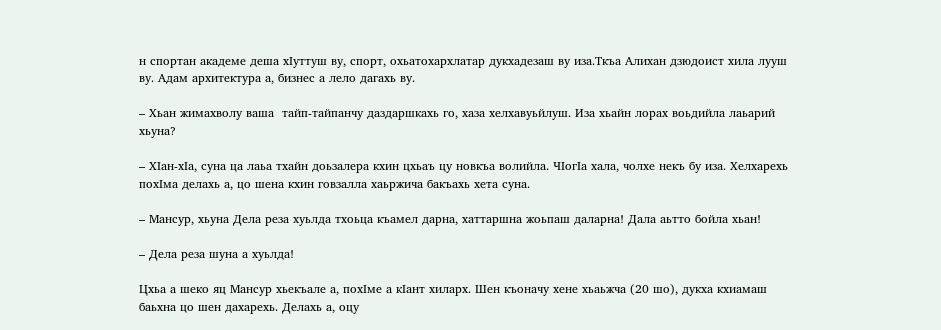н спортан академе деша хIуттуш ву, спорт, охьатохархлатар дукхадезаш ву иза.Ткъа Алихан дзюдоист хила лууш ву. Адам архитектура а, бизнес а лело дагахь ву.

– Хьан жимахволу ваша  тайп-тайпанчу даздаршкахь го, хаза хелхавуьйлуш. Иза хьайн лорах воьдийла лаьарий хьуна?

– ХIан-хIа, суна ца лаьа тхайн доьзалера кхин цхьаъ цу новкъа волийла. ЧІогІа хала, чолхе некъ бу иза. Хелхарехь похIма делахь а, цо шена кхин говзалла хаьржича бакъахь хета суна.

– Мансур, хьуна Дела реза хуьлда тхоьца къамел дарна, хаттаршна жоьпаш даларна! Дала аьтто бойла хьан!

– Дела реза шуна а хуьлда!

Цхьа а шеко яц Мансур хьекъале а, похIме а кIант хиларх. Шен къоначу хене хьаьжча (20 шо), дукха кхиамаш баьхна цо шен дахарехь. Делахь а, оцу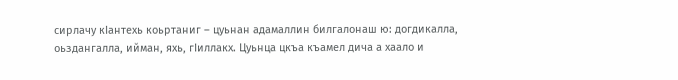сирлачу кIантехь коьртаниг – цуьнан адамаллин билгалонаш ю: догдикалла, оьздангалла, ийман, яхь, гIиллакх. Цуьнца цкъа къамел дича а хаало и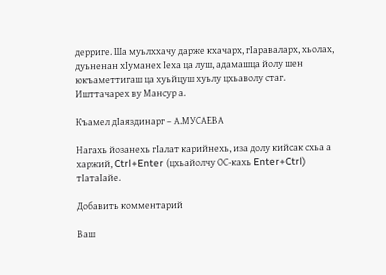дерриге. Ша муьлххачу дарже кхачарх, гIараваларх, хьолах, дуьненан хIуманех Iеха ца луш, адамашца йолу шен юкъаметтигаш ца хуьйцуш хуьлу цхьаволу стаг. Ишттачарех ву Мансур а.

Къамел дIаяздинарг – А.МУСАЕВА

Нагахь йозанехь гIалат карийнехь, иза долу кийсак схьа а харжий, Ctrl+Enter (цхьайолчу ОС-кахь Enter+Ctrl) тIатаIайе.

Добавить комментарий

Ваш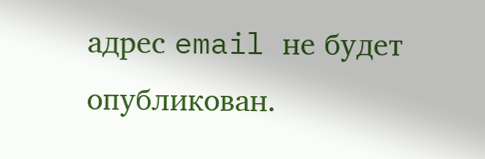адрес email не будет опубликован.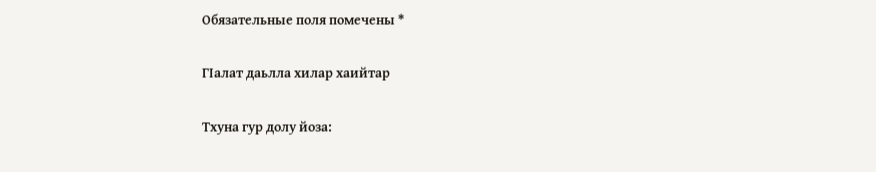Обязательные поля помечены *

ГIалат даьлла хилар хаийтар

Тхуна гур долу йоза: